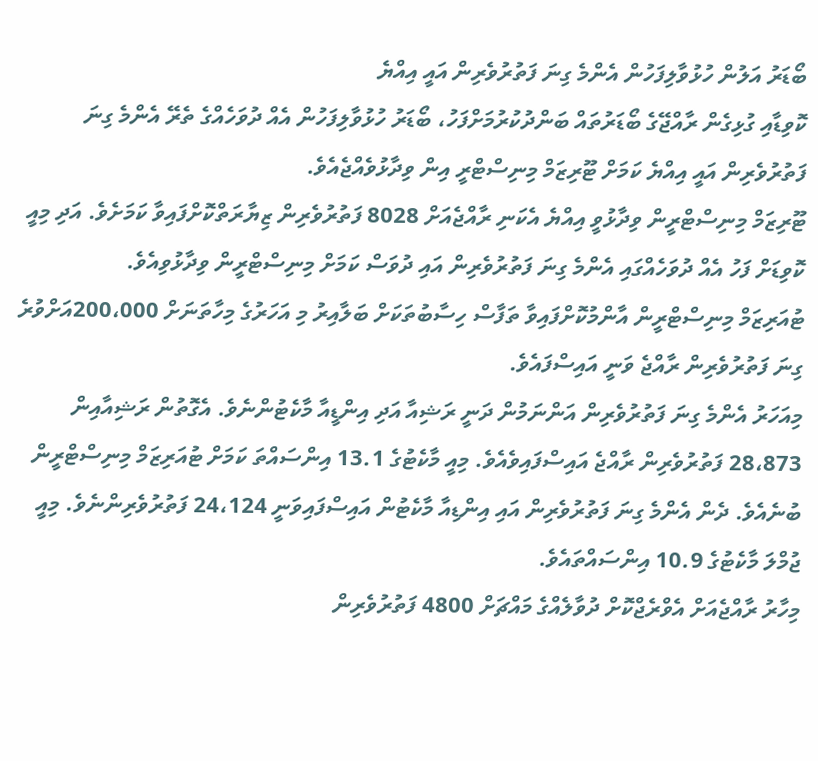ބޯޑަރު އަލުން ހުޅުވާލިފަހުން އެންމެ ގިނަ ފަތުރުވެރިން އައީ އިއްޔެ
ކޮވިޑާއި ގުޅިގެން ރާއްޖޭގެ ބޯޑަރުތައް ބަންދުކުރުމަށްފަހު، ބޯޑަރު ހުޅުވާލިފަހުން އެއް ދުވަހެއްގެ ތެރޭ އެންމެ ގިނަ ފަތުރުވެރިން އައީ އިއްޔެ ކަމަށް ޓޫރިޒަމް މިނިސްޓްރީ އިން ވިދާޅުވެއްޖެއެވެ.
ޓޫރިޒަމް މިނިސްޓްރީން ވިދާޅުވީ އިއްޔެ އެކަނި ރާއްޖެއަށް 8028 ފަތުރުވެރިން ޒިޔާރަތްކޮށްފައިވާ ކަމަށެވެ. އަދި މިއީ ކޮވިޑަށް ފަހު އެއް ދުވަހެއްގައި އެންމެ ގިނަ ފަތުރުވެރިން އައި ދުވަސް ކަމަށް މިނިސްޓްރީން ވިދާޅުވިއެވެ.
ޓުއަރިޒަމް މިނިސްޓްރީން އާންމުކޮށްފައިވާ ތަފާސް ހިސާބުތަކަށް ބަލާއިރު މި އަހަރުގެ މިހާތަނަށް 200،000އަށްވުރެ ގިނަ ފަތުރުވެރިން ރާއްޖެ ވަނީ އައިސްފައެވެ.
މިއަހަރު އެންމެ ގިނަ ފަތުރުވެރިން އަންނަމުން ދަނީ ރަޝިއާ އަދި އިންޑީއާ މާކެޓުންނެވެ. އެގޮތުން ރަޝިއާއިން 28،873 ފަތުރުވެރިން ރާއްޖެ އައިސްފައިވެއެވެ. މިއީ މާކެޓުގެ 13.1 އިންސައްތަ ކަމަށް ޓުއަރިޒަމް މިނިސްޓްރީން ބުނެއެވެ. ދެން އެންމެ ގިނަ ފަތުރުވެރިން އައި އިންޑިއާ މާކެޓުން އައިސްފައިވަނީ 24،124 ފަތުރުވެރިންނެވެ. މިއީ ޖުމްލަ މާކެޓުގެ 10.9 އިންސައްތައެވެ.
މިހާރު ރާއްޖެއަށް އެވްރެޖްކޮށް ދުވާލެއްގެ މައްޗަށް 4800 ފަތުރުވެރިން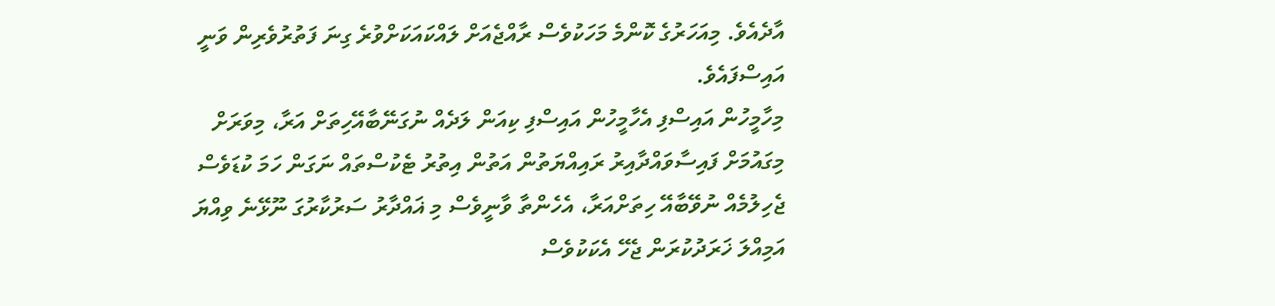އާދެއެވެ. މިއަހަރުގެ ކޮންމެ މަހަކުވެސް ރާއްޖެއަށް ލައްކައަކަށްވުރެ ގިނަ ފަތުރުވެރިން ވަނީ އައިސްފައެވެ.
މިހާމީހުން އައިސްފި އެހާމީހުން އައިސްފި ކިއަން ލަދެއް ނުގަނޭބާއޭހިތަށް އަރާ، މިވަރަށް މިގައުމަށް ފައިސާވައްދާއިރު ރައިއްޔަތުން އަތުން އިތުރު ޓެކުސްތައް ނަގަން ހަމަ ކުޑަވެސް ޖެހިލުމެއް ނުވޭބާއޭ ހިތަށްއަރާ، އެހެންތާ ވާނީވެސް މި ޣައްދާރު ސަރުކާރުގަ ނޫޅޭނެ ވިއްޔަ އަމިއްލަ ޚަރަދުކުރަން ޖެހޭ އެކަކުވެސް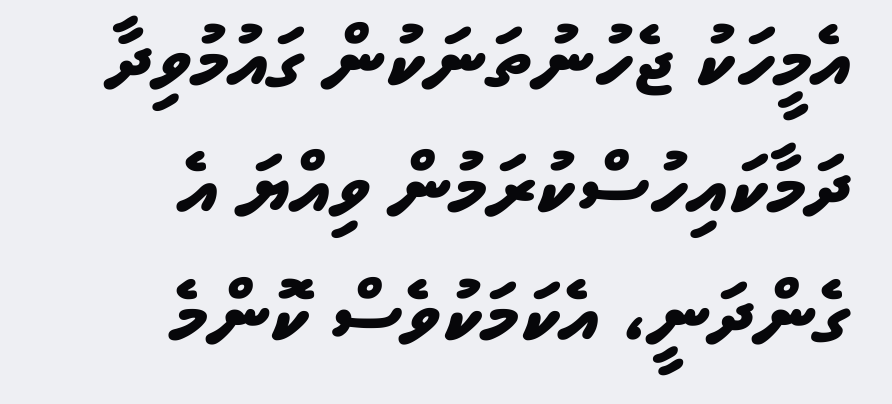އެމީހަކު ޖެހުނުތަނަކުން ގައުމުވިދާ ދަމާކައިހުސްކުރަމުން ވިއްޔަ އެ ގެންދަނީ، އެކަމަކުވެސް ކޮންމެ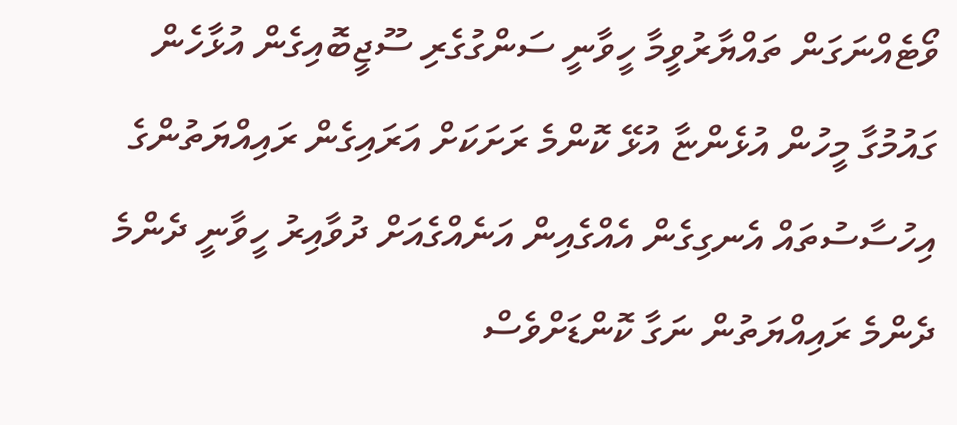ވޯޓެއްނަގަން ތައްޔާރުވީމާ ހީވާނީ ސަންގުގެރި ސޫޖީބޮއިގެން އުޅާހެން ގައުމުގާ މީހުން އުޅެންޏާ އުޅޭ ކޮންމެ ރަށަކަށް އަރައިގެން ރައިއްޔަތުންގެ އިހުސާސުތައް އެނގިގެން އެއްގެއިން އަނެއްގެއަށް ދުވާއިރު ހީވާނީ ދެންމެ ދެންމެ ރައިއްޔަތުން ނަގާ ކޮންޑަށްވެސް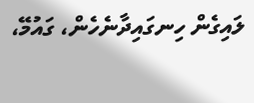ލައިގެން ހިނގައިދާނެހެން، ގައުމޭ،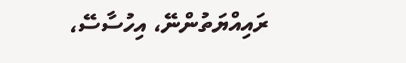ރައިއްޔަތުންނޭ، އިހުސާސޭ،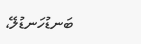ބަނޑުހަނޑުލޭ،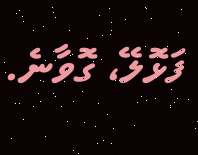ފަޅޮލޭ، ގޮވާނެ.